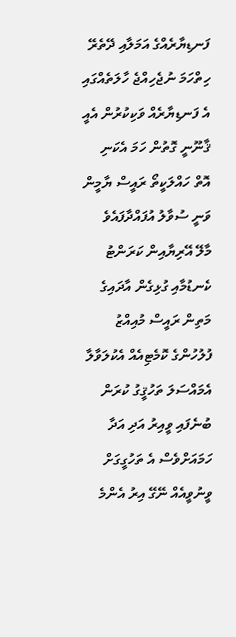ފަނޑިޔާރެއްގެ އަމަލާއި ދޭތެރޭ ހިތްހަމަ ނުޖެހިއްޖެ ހާލަތެއްގައި އެ ފަނޑިޔާރެއް ވަކިކުރުން އެއީ ޤާނޫނީ ގޮތުން ހަމަ އެކަނި އޮތް ހައްލަކީތޯ ރައީސް ޔާމީން ވަނީ ސުވާލު އުފައްދާފައެވެ
މާލޭ އޭރިޔާއިން ކަރަންޓު ކެނޑުމާއި ގުޅިގެން އާދައިގެ މަތިން ރައީސް މުއިއްޒު ފުލުހުންގެ ކޮމެޓިއެއް އެކުލަވާލާ އެމައްސަލަ ތަހުޤީގު ކުރަން ބުނެފައި ވީއިރު އަދި އަދާ ހަމައަށްވެސް އެ ތަހުގީގަށް ވީނުވީއެއް ނޭގޭ އިރު އެންމެ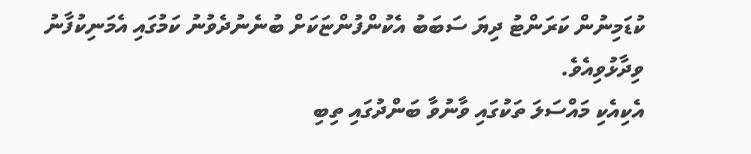ކުޑަމިނުން ކަރަންޓު ދިޔަ ސަބަބު އެކުންފުންޏަކަށް ބުނެނުދެވުނު ކަމުގައި އެމަނިކުފާނު ވިދާޅުވިއެވެ.
އެކިއެކި މައްސަލަ ތަކުގައި ވާނުވާ ބަންދުގައި ތިބި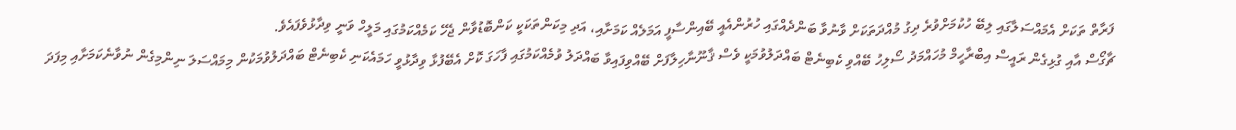ފަރާތް ތަކަށް އެމައްސަލާގައި ލިބޭ ހުކުމަށްވުރެ ދިގު މުއްދަތަކަށް ވާނުވާ ބަންދެއްގައި ހުރުންއެއީ ބޭއިންސާފީ އަމަލެއް ކަމަށާއި، އަދި މިކަންތަކަކީ ކަންބޮޑުވާން ޖެހޭ ކަމެއްކަމުގައި މަލީހް ވަނީ ވިދާޅުވެފައެވެ.
ޗާގޯސް އާއި ގުޅިގެން ރައީސް އިބްރާހީމް މުހައްމަދު ސޯލިހު ބޭއްވި ކެބިނެޓް ބައްދަލުވުމަކީ ވެސް ޤާނޫނާހިލާފަށް ބޭއްވިފައިވާ ބައްދަލު ވުމެއްކަމުގައި ފާހަގަ ކޮށް އެބޭފުޅާ ވިދާޅުވީ ހަމައެކަނި ކެބިނެޓް ބައްދަލުވުމަކުން މިމައްސަލަ ނިންމިގެން ނުވާނެކަމަށާއި މިފަދަ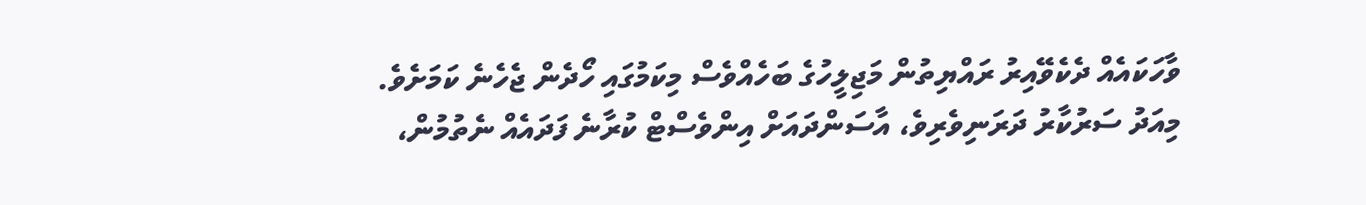ވާހަކައެއް ދެކެވޭއިރު ރައްޔިތުން މަޖިލީހުގެ ބަހެއްވެސް މިކަމުގައި ހޯދެން ޖެހެނެ ކަމަށެވެ.
މިއަދު ސަރުކާރު ދަރަނިވެރިވެ، އާސަންދައަށް އިންވެސްޓް ކުރާނެ ފަދައެއް ނެތުމުން،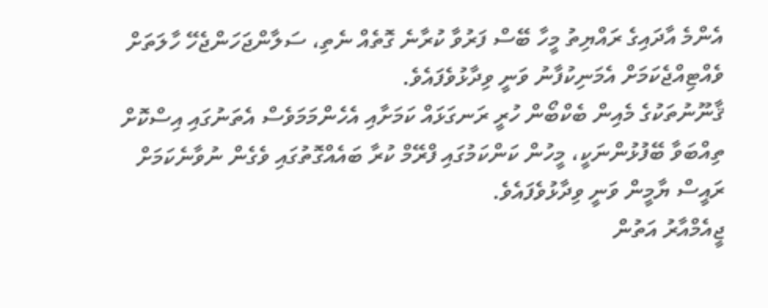އެންމެ އާދައިގެ ރައްޔިތު މީހާ ބޭސް ފަރުވާ ކުރާނެ ގޮތެއް ނެތި، ސަލާންޖަހަންޖެހޭ ހާލަތަށް ވެއްޓިއްޖެކަމަށް އެމަނިކުފާނު ވަނީ ވިދާޅުވެފައެވެ.
ޤާނޫނުތަކުގެ މެއިން ބެކްބޯން ހުރީ ރަނގަޅައް ކަމަށާއި އެހެންމަމަވެސް އެތަނުގައި އިސްކޮށް ތިއްބަވާ ބޭފުޅުންނަކީ، މީހުން ކަންކަމުގައި ފްރޭމް ކުރާ ބައެއްގޮތުގައި ވެގެން ނުވާނެކަމަށް ރައީސް ޔާމީން ވަނީ ވިދާޅުވެފައެވެ.
ޖީއެމްއާރު އަތުން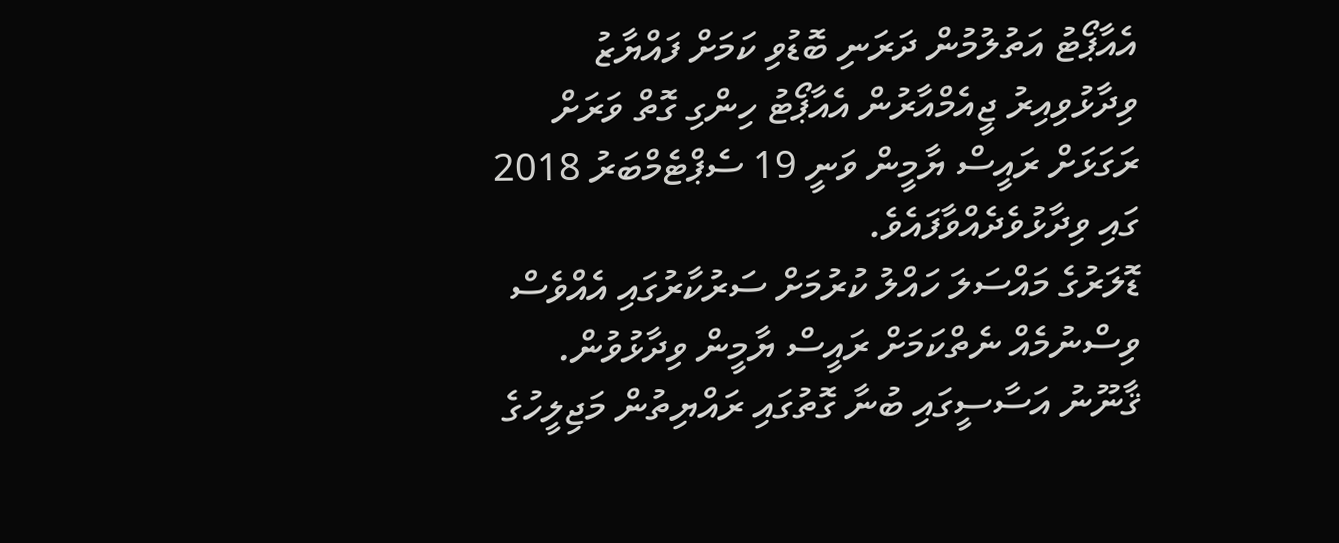އެއާޕޯޓު އަތުލުމުން ދަރަނި ބޮޑުވި ކަމަށް ފައްޔާޒު ވިދާޅުވިއިރު ޖީއެމްއާރުން އެއާޕޯޓު ހިންގި ގޮތް ވަރަށް ރަގަޅަށް ރައީސް ޔާމީން ވަނީ 19 ސެޕްޓެމްބަރު 2018 ގައި ވިދާޅުވެދެއްވާފައެވެ.
ޑޮލަރުގެ މައްސަލަ ހައްލު ކުރުމަށް ސަރުކާރުގައި އެއްވެސް ވިސްނުމެއް ނެތްކަމަށް ރައީސް ޔާމީން ވިދާޅުވުން.
ޤާނޫނު އަސާސީގައި ބުނާ ގޮތުގައި ރައްޔިތުން މަޖިލީހުގެ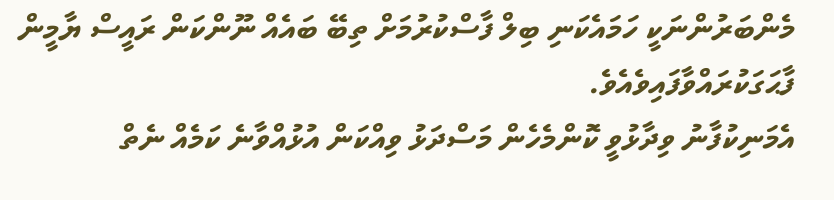މެންބަރުންނަކީ ހަމައެކަނި ބިލް ފާސްކުރުމަށް ތިބޭ ބައެއް ނޫންކަން ރައީސް ޔާމީން ފާޙަގަކުރައްވާފައިވެއެވެ.
އެމަނިކުފާނު ވިދާޅުވީ ކޮންމެހެން މަސްދަޅު ވިއްކަން އުޅުއްވާނެ ކަމެއް ނެތް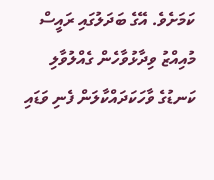ކަމަށެވެ. އޭގެ ބަދަލުގައި ރައީސް މުއިއްޒު ވިދާޅުވާހެން ގެއްލުވާލި ކަނޑުގެ ވާހަކަދައްކާލަން ފެނި ވަޑައި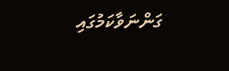ގަންނަވާކަމުގައި